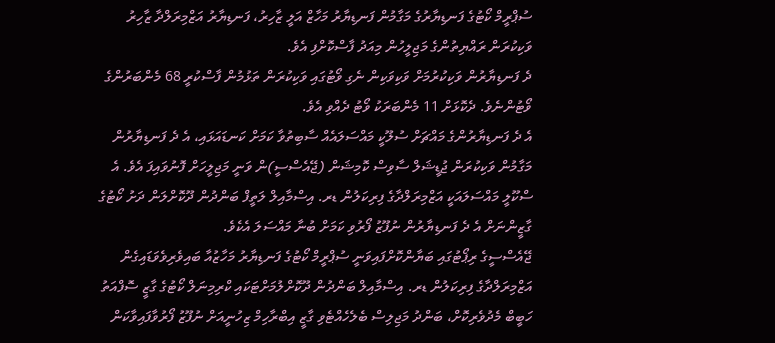ސުޕްރީމް ކޯޓުގެ ފަނޑިޔާރުގެ މަގާމުން ފަނޑިޔާރު މަހާޒް އަލީ ޒާހިރު، ފަނޑިޔާރު އަޒްމިރަލްދާ ޒާހިރު ވަކިކުރަން ރައްޔިތުންގެ މަޖިލީހުން މިއަދު ފާސްކޮށްފި އެވެ.
ދެ ފަނޑިޔާރުން ވަކިކުރުމަށް ވަކިވަކިން ނެގި ވޯޓުގައި ވަކިކުރަން ތަޅުމުން ފާސްކުރީ 68 މެންބަރުންގެ ވޯޓުންނެވެ. ދެކޮޅަށް 11 މެންބަރަކު ވޯޓު ދެއްވި އެވެ.
އެ ދެ ފަނޑިޔާރުންގެ މައްޗަށް ސުލޫކީ މައްސަލައެއް ސާބިތުވާ ކަމަށް ކަނޑައަޅައި، އެ ދެ ފަނޑިޔާރުން މަގާމުން ވަކިކުރަން ޖުޑީޝަލް ސާވިސް ކޮމިޝަން (ޖޭއެސްސީ)ން ވަނީ މަޖިލީހަށް ފޮނުވައިފަ އެވެ. އެ ސްކޫލީ މައްސަލައަކީ އަޒްމިރަލްދާގެ ފިރިކަލުން ޑރ. އިސްމާއިލް ލަތީފް ބަންދުން ދޫކޮށްލަން ދަށު ކޯޓުގެ ގާޒީންނަށް އެ ދެ ފަނޑިޔާރުން ނުފޫޒު ފޯރުވި ކަމަށް ބުނާ މައްސަލަ އެކެވެ.
ޖޭއެސްސީގެ ރިޕޯޓުގައި ބަޔާންކޮށްފައިވަނީ ސުޕްރީމް ކޯޓުގެ ފަނޑިޔާރު މަހާޒުއާ ބައިވެރިވެވަޑައިގެން އަޒްމިރަލްދާގެ ފިރިކަލުން ޑރ. އިސްމާއިލް ބަންދުން ދޫކޮށްލުމަށްޓަކައި ކްރިމިނަލް ކޯޓުގެ ގާޒީ ސޮފްއަތު ހަބީބް މެދުވެރިކޮށް، ބަންދު މަޖިލިސް ބެލެހެއްޓެވި ގާޒީ އިބްރާހިމް ޒިހުނީއަށް ނުފޫޒު ފޯރުވާފައިވާކަން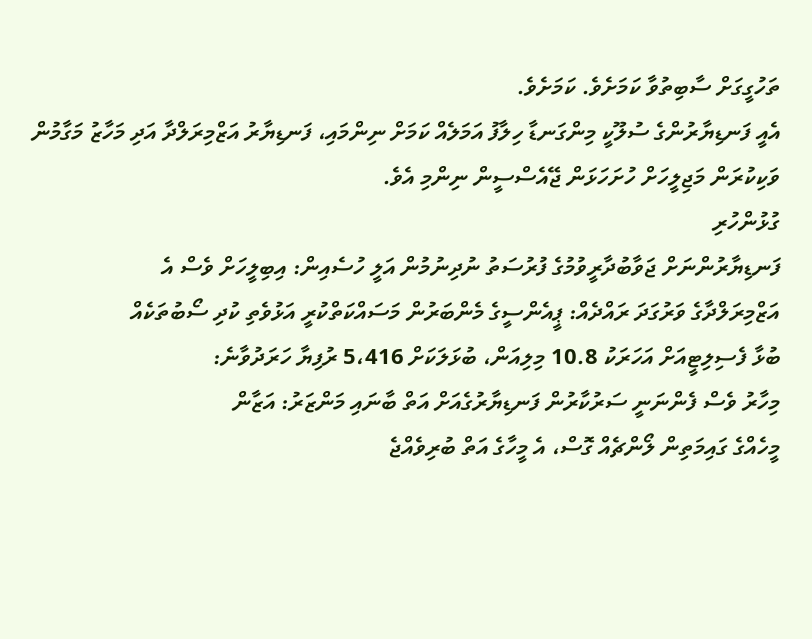ތަހުގީގަށް ސާބިތުވާ ކަމަށެވެ. ކަމަށެވެ.
އެއީ ފަނޑިޔާރުންގެ ސުލޫކީ މިންގަނޑާ ހިލާފު އަމަލެއް ކަމަށް ނިންމައި، ފަނޑިޔާރު އަޒްމިރަލްދާ އަދި މަހާޒު މަގާމުން ވަކިކުރަން މަޖިލީހަށް ހުށަހަޅަން ޖޭއެސްސީން ނިންމި އެވެ.
ގުޅުންހުރި
ފަނޑިޔާރުންނަށް ޖަވާބުދާރީވުމުގެ ފުރުސަތު ނުދިނުމުން އަލީ ހުސެއިން: އިބިލީހަށް ވެސް އެ
އަޒްމިރަލްދާގެ ވަރުގަދަ ރައްދެއް: ޕީއެންސީގެ މެންބަރުން މަސައްކަތްކުރީ އަޅުވެތި ކުދި ސޯބުތަކެއް
ބުޅާ ފެސިލިޓީއަށް އަހަރަކު 10.8 މިލިއަން، ބުޅަލަކަށް 5،416 ރުފިޔާ ހަރަދުވާނެ:
މިހާރު ވެސް ފެންނަނީ ސަރުކާރުން ފަނޑިޔާރުގެއަށް އަތް ބާނައި މަންޒަރު: އަޒާން
މީހެއްގެ ގައިމަތިން ލޯންޗެއް ގޮސް، އެ މީހާގެ އަތް ބުރިވެއްޖެ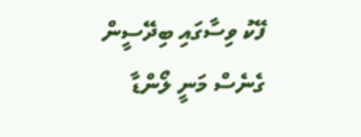ފޭކު ވިސާގައި ބިދޭސީން ގެނެސް މަނީ ލޯންޑާ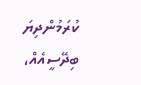ކުރަމުންދިޔަ ބިދޭސީއެއް،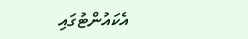އެކައުންޓުގައި